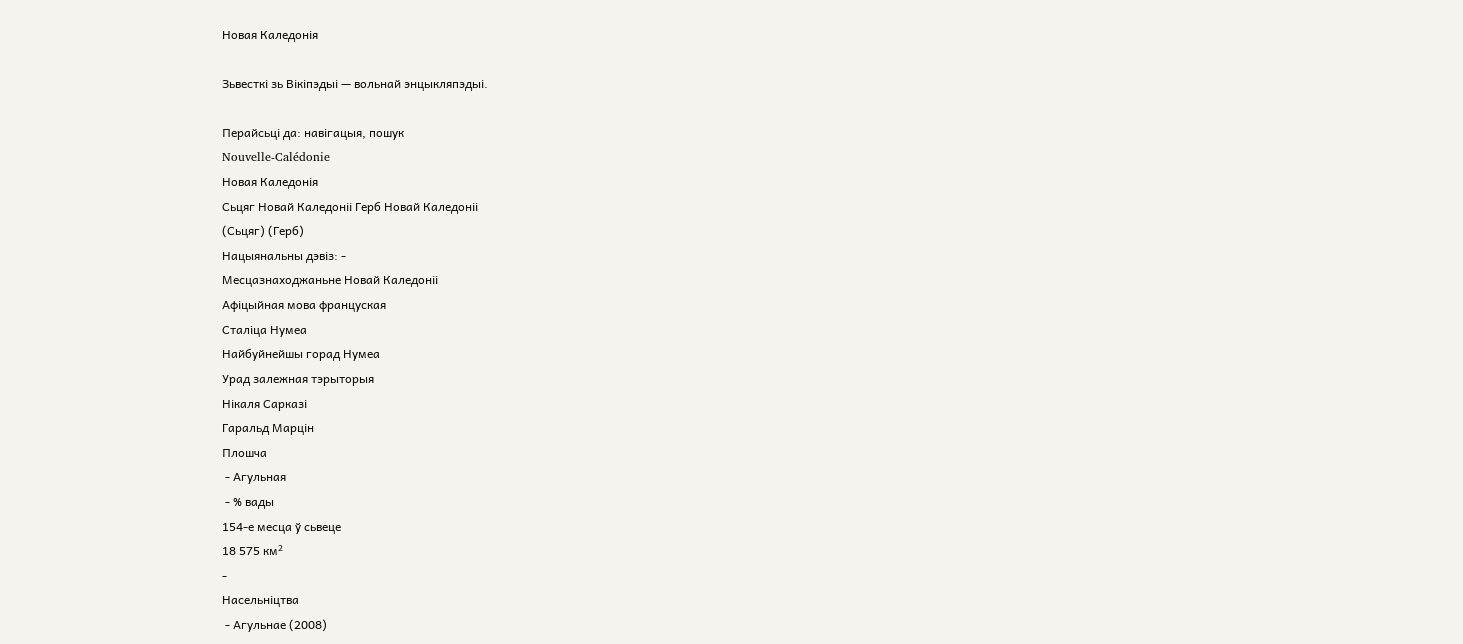Новая Каледонія

Зьвесткі зь Вікіпэдыі — вольнай энцыкляпэдыі.

Перайсьці да: навігацыя, пошук
Nouvelle-Calédonie
Новая Каледонія
Сьцяг Новай Каледоніі Герб Новай Каледоніі
(Сьцяг) (Герб)
Нацыянальны дэвіз: -
Месцазнаходжаньне Новай Каледоніі
Афіцыйная мова француская
Сталіца Нумеа
Найбуйнейшы горад Нумеа
Урад залежная тэрыторыя
Нікаля Сарказі
Гаральд Марцін
Плошча
 - Агульная
 - % вады
154-е месца ў сьвеце
18 575 км²
-
Насельніцтва
 - Агульнае (2008)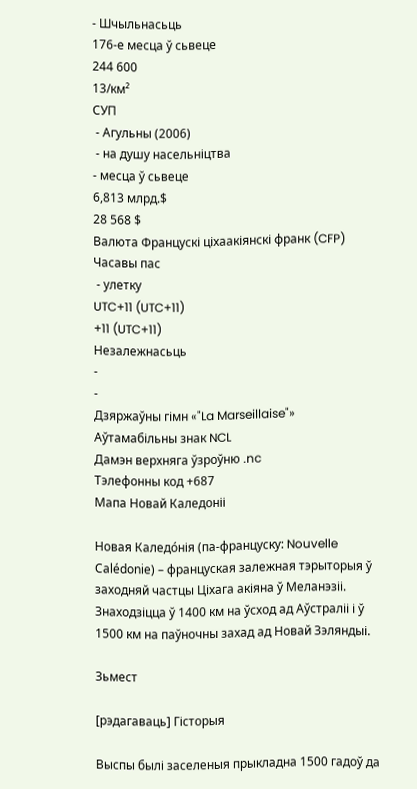- Шчыльнасьць
176-е месца ў сьвеце
244 600
13/км²
СУП
 - Агульны (2006)
 - на душу насельніцтва
- месца ў сьвеце
6,813 млрд.$
28 568 $
Валюта Францускі ціхаакіянскі франк (CFP)
Часавы пас
 - улетку
UTC+11 (UTC+11)
+11 (UTC+11)
Незалежнасьць
-
-
Дзяржаўны гімн «"La Marseillaise"»
Аўтамабільны знак NCL
Дамэн верхняга ўзроўню .nc
Тэлефонны код +687
Мапа Новай Каледоніі

Новая Каледо́нія (па-француску: Nouvelle Calédonie) – француская залежная тэрыторыя ў заходняй частцы Ціхага акіяна ў Меланэзіі. Знаходзіцца ў 1400 км на ўсход ад Аўстраліі і ў 1500 км на паўночны захад ад Новай Зэляндыі.

Зьмест

[рэдагаваць] Гісторыя

Выспы былі заселеныя прыкладна 1500 гадоў да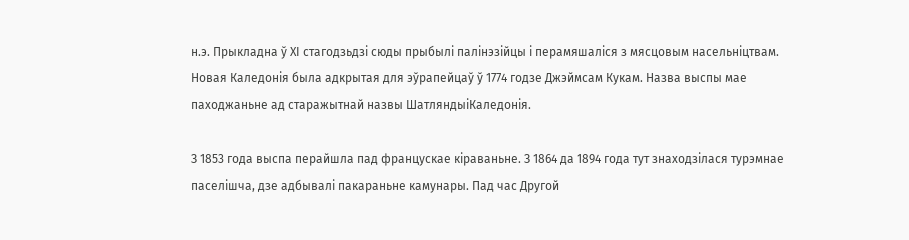н.э. Прыкладна ў ХІ стагодзьдзі сюды прыбылі палінэзійцы і перамяшаліся з мясцовым насельніцтвам. Новая Каледонія была адкрытая для эўрапейцаў ў 1774 годзе Джэймсам Кукам. Назва выспы мае паходжаньне ад старажытнай назвы ШатляндыіКаледонія.

З 1853 года выспа перайшла пад францускае кіраваньне. З 1864 да 1894 года тут знаходзілася турэмнае паселішча, дзе адбывалі пакараньне камунары. Пад час Другой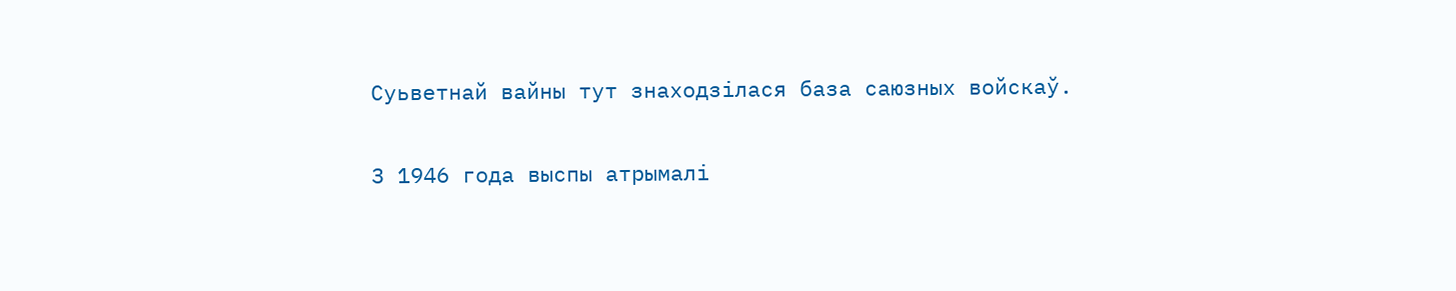Суьветнай вайны тут знаходзілася база саюзных войскаў.

З 1946 года выспы атрымалі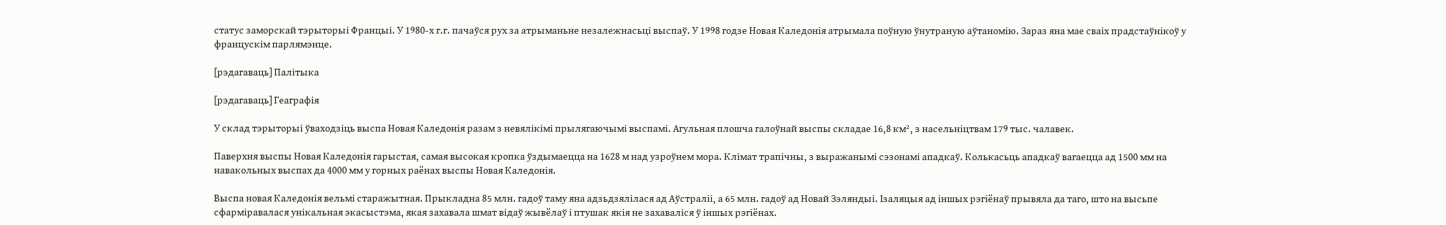статус заморскай тэрыторыі Францыі. У 1980-х г.г. пачаўся рух за атрыманьне незалежнасьці выспаў. У 1998 годзе Новая Каледонія атрымала поўную ўнутраную аўтаномію. Зараз яна мае сваіх прадстаўнікоў у францускім парлямэнце.

[рэдагаваць] Палітыка

[рэдагаваць] Геаграфія

У склад тэрыторыі ўваходзіць выспа Новая Каледонія разам з невялікімі прылягаючымі выспамі. Агульная плошча галоўнай выспы складае 16,8 км², з насельніцтвам 179 тыс. чалавек.

Паверхня выспы Новая Каледонія гарыстая, самая высокая кропка ўздымаецца на 1628 м над узроўнем мора. Клімат трапічны, з выражанымі сэзонамі ападкаў. Колькасьць ападкаў вагаецца ад 1500 мм на навакольных выспах да 4000 мм у горных раёнах выспы Новая Каледонія.

Выспа новая Каледонія вельмі старажытная. Прыкладна 85 млн. гадоў таму яна адзьдзялілася ад Аўстраліі, а 65 млн. гадоў ад Новай Зэляндыі. Ізаляцыя ад іншых рэгіёнаў прывяла да таго, што на высьпе сфарміравалася унікальная экасыстэма, якая захавала шмат відаў жывёлаў і птушак якія не захаваліся ў іншых рэгіёнах.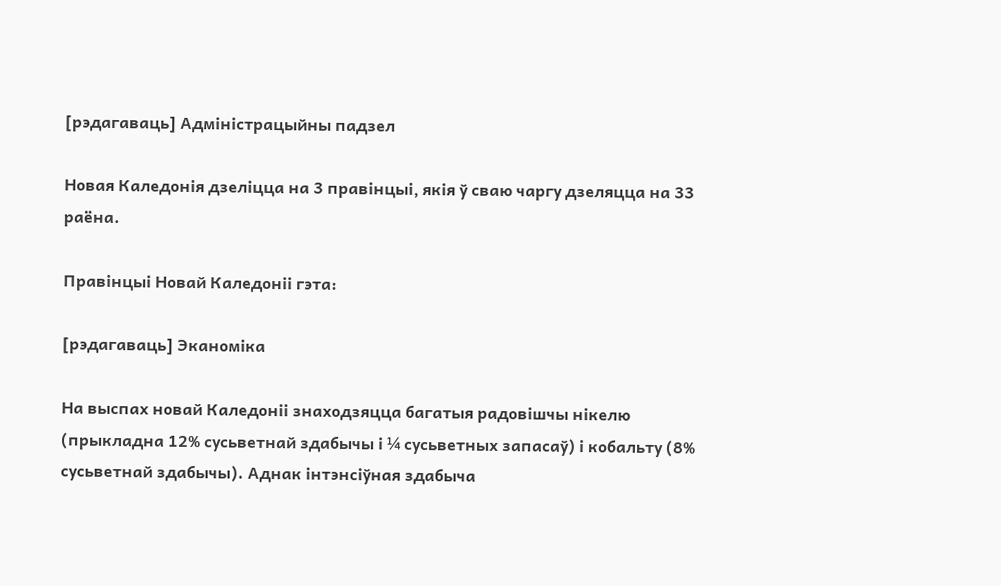[рэдагаваць] Адміністрацыйны падзел

Новая Каледонія дзеліцца на 3 правінцыі, якія ў сваю чаргу дзеляцца на 33 раёна.

Правінцыі Новай Каледоніі гэта:

[рэдагаваць] Эканоміка

На выспах новай Каледоніі знаходзяцца багатыя радовішчы нікелю (прыкладна 12% сусьветнай здабычы і ¼ сусьветных запасаў) і кобальту (8% сусьветнай здабычы). Аднак інтэнсіўная здабыча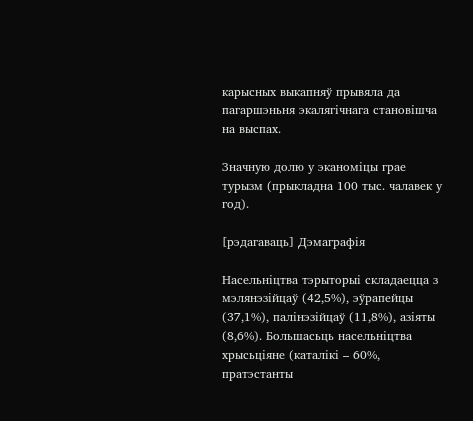карысных выкапняў прывяла да пагаршэньня экалягічнага становішча на выспах.

Значную долю у эканоміцы грае турызм (прыкладна 100 тыс. чалавек у год).

[рэдагаваць] Дэмаграфія

Насельніцтва тэрыторыі складаецца з мэлянэзійцаў (42,5%), эўрапейцы (37,1%), палінэзійцаў (11,8%), азіяты (8,6%). Большасьць насельніцтва хрысьціяне (каталікі – 60%, пратэстанты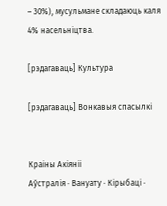– 30%), мусульмане складаюць каля 4% насельніцтва.

[рэдагаваць] Культура

[рэдагаваць] Вонкавыя спасылкі


Краіны Акіяніі
Аўстралія · Вануату · Кірыбаці ·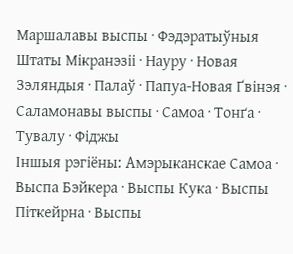Маршалавы выспы · Фэдэратыўныя Штаты Мікранэзіі · Науру · Новая Зэляндыя · Палаў · Папуа-Новая Ґвінэя · Саламонавы выспы · Самоа · Тонґа · Тувалу · Фіджы
Іншыя рэгіёны: Амэрыканскае Самоа · Выспа Бэйкера · Выспы Кука · Выспы Піткейрна · Выспы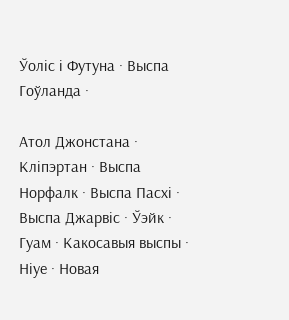Ўоліс і Футуна · Выспа Гоўланда ·

Атол Джонстана · Кліпэртан · Выспа Норфалк · Выспа Пасхі · Выспа Джарвіс · Ўэйк · Гуам · Какосавыя выспы · Ніуе · Новая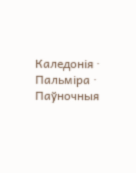Каледонія · Пальміра · Паўночныя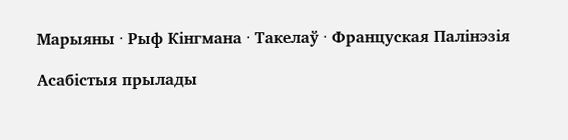Марыяны · Рыф Кінгмана · Такелаў · Француская Палінэзія

Асабістыя прылады